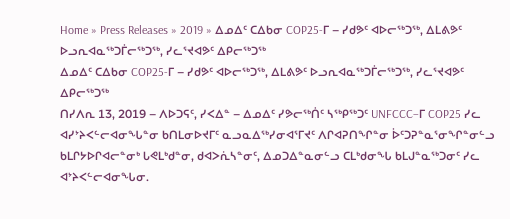Home » Press Releases » 2019 » ᐃᓄᐃᑦ ᑕᐃᑲᓂ COP25-ᒥ – ᓯᑯᕗᑦ ᐊᐅᓕᖅᑐᖅ, ᐃᒪᕕᕗᑦ ᐅᓗᕆᐊᓇᖅᑐᒦᓕᖅᑐᖅ, ᓯᓚᕐᔪᐊᕗᑦ ᐃᑭᓕᖅᑐᖅ
ᐃᓄᐃᑦ ᑕᐃᑲᓂ COP25-ᒥ – ᓯᑯᕗᑦ ᐊᐅᓕᖅᑐᖅ, ᐃᒪᕕᕗᑦ ᐅᓗᕆᐊᓇᖅᑐᒦᓕᖅᑐᖅ, ᓯᓚᕐᔪᐊᕗᑦ ᐃᑭᓕᖅᑐᖅ
ᑎᓯᐱᕆ 13, 2019 – ᐱᐅᑐᕋᑦ, ᓯᐸᐃᓐ – ᐃᓄᐃᑦ ᓯᕗᓕᖅᑏᑦ ᓴᖅᑭᖅᑐᑦ UNFCCC−ᒥ COP25 ᓯᓚ ᐊᓯᔾᔨᐸᓪᓕᐊᓂᖓᓐᓂ ᑲᑎᒪᓂᐅᔪᒥᑦ ᓇᓗᓇᐃᖅᓯᓂᐊᕐᒥᔪᑦ ᐱᒋᐊᕈᑎᖏᓐᓂ ᐆᑦᑐᕈᓐᓇᕐᓂᖏᓐᓂᓪᓗ ᑲᒪᒋᔭᐅᒋᐊᓕᓐᓂᒃ ᒐᕙᒪᒃᑯᓐᓂ, ᑯᐊᐳᕇᓴᓐᓂᑦ, ᐃᓄᑐᐃᓐᓇᓂᓪᓗ ᑕᒪᒃᑯᓂᖓ ᑲᒪᒍᓐᓇᖅᑐᓂᑦ ᓯᓚ ᐊᔾᔨᐸᓪᓕᐊᓂᖓᓂ.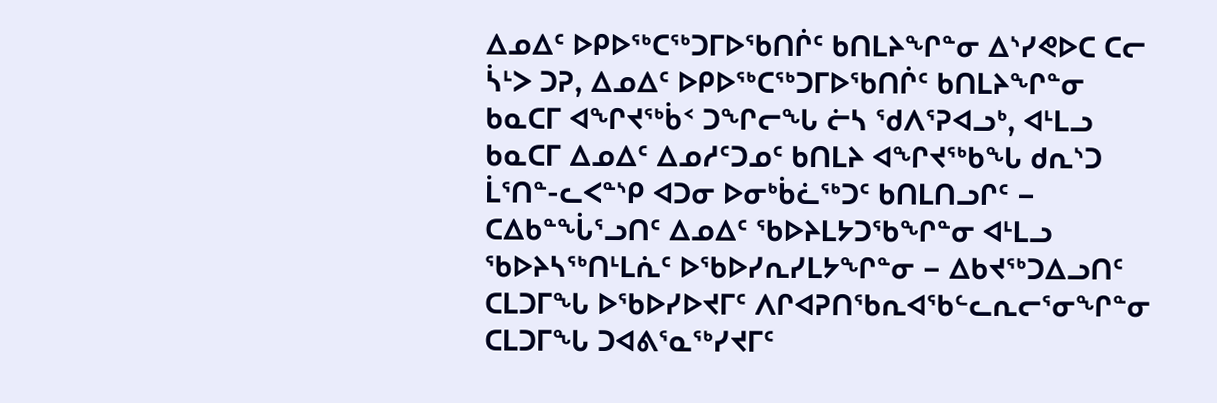ᐃᓄᐃᑦ ᐅᑭᐅᖅᑕᖅᑐᒥᐅᖃᑎᒌᑦ ᑲᑎᒪᔨᖏᓐᓂ ᐃᔅᓯᕙᐅᑕ ᑕᓕ ᓵᒻᐳ ᑐᕈ, ᐃᓄᐃᑦ ᐅᑭᐅᖅᑕᖅᑐᒥᐅᖃᑎᒌᑦ ᑲᑎᒪᔨᖏᓐᓂ ᑲᓇᑕᒥ ᐊᖏᔪᖅᑳᑉ ᑐᖏᓕᖓ ᓖᓴ ᖁᐱᕐᕈᐊᓗᒃ, ᐊᒻᒪᓗ ᑲᓇᑕᒥ ᐃᓄᐃᑦ ᐃᓄᓱᑦᑐᓄᑦ ᑲᑎᒪᔨ ᐊᖏᔪᖅᑲᖓ ᑯᕆᔅᑐ ᒫᕐᑎᓐ-ᓚᐸᓐᔅᑭ ᐊᑐᓂ ᐅᓂᒃᑳᓛᖅᑐᑦ ᑲᑎᒪᑎᓗᒋᑦ − ᑕᐃᑲᓐᖔᕐᓗᑎᑦ ᐃᓄᐃᑦ ᖃᐅᔨᒪᔭᑐᖃᖏᓐᓂ ᐊᒻᒪᓗ ᖃᐅᔨᓴᖅᑎᒻᒪᕇᑦ ᐅᖃᐅᓯᕆᓯᒪᔭᖏᓐᓂ − ᐃᑲᔪᖅᑐᐃᓗᑎᑦ ᑕᒪᑐᒥᖓ ᐅᖃᐅᓯᐅᔪᒥᑦ ᐱᒋᐊᕈᑎᖃᕆᐊᖃᓪᓚᕆᓕᕐᓂᖏᓐᓂ ᑕᒪᑐᒥᖓ ᑐᐊᕕᕐᓇᖅᓯᔪᒥᑦ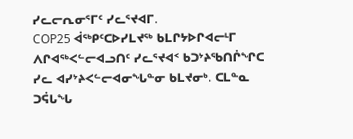ᓯᓚᓕᕆᓂᕐᒥᑦ ᓯᓚᕐᔪᐊᒥ.
COP25 ᐋᖅᑭᑦᑕᐅᓯᒪᔪᖅ ᑲᒪᒋᔭᐅᒋᐊᓕᒻᒥ ᐱᒋᐊᖅᐸᓪᓕᐊᓗᑎᑦ ᓯᓚᕐᔪᐊᑉ ᑲᑐᔾᔨᖃᑎᒌᖏᑕ ᓯᓚ ᐊᓯᔾᔨᐸᓪᓕᐊᓂᖓᓐᓂ ᑲᒪᔪᓂᒃ. ᑕᒪᓐᓇ ᑐᕌᒐᖓ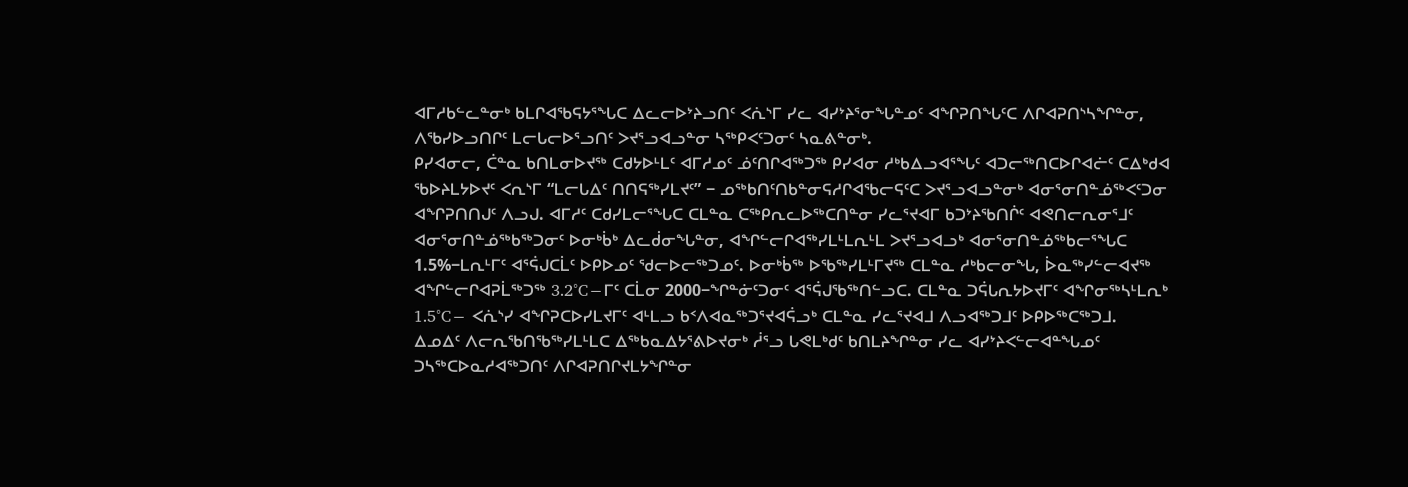ᐊᒥᓱᑲᓪᓚᓐᓂᒃ ᑲᒪᒋᐊᖃᕋᔭᕐᖓᑕ ᐃᓚᓕᐅᔾᔨᓗᑎᑦ ᐸᕇᔅᒥ ᓯᓚ ᐊᓯᔾᔨᕐᓂᖓᓐᓄᑦ ᐊᖏᕈᑎᖓᑦᑕ ᐱᒋᐊᕈᑎᔅᓴᖏᓐᓂ, ᐱᖃᓯᐅᓗᑎᒋᑦ ᒪᓕᒐᓕᐅᕐᓗᑎᑦ ᐳᔪᕐᓗᐊᓗᓐᓂ ᓴᖅᑭᐸᑦᑐᓂᑦ ᓴᓇᕕᓐᓂᒃ.
ᑭᓯᐊᓂᓕ, ᑖᓐᓇ ᑲᑎᒪᓂᐅᔪᖅ ᑕᑯᔭᐅᒻᒪᑦ ᐊᒥᓱᓄᑦ ᓅᑦᑎᒋᐊᖅᑐᖅ ᑭᓯᐊᓂ ᓱᒃᑲᐃᓗᐊᕐᖓᑦ ᐊᑐᓕᖅᑎᑕᐅᒋᐊᓖᑦ ᑕᐃᒃᑯᐊ ᖃᐅᔨᒪᔭᐅᔪᑦ ᐸᕆᔅᒥ “ᒪᓕᒐᐃᑦ ᑎᑎᕋᖅᓯᒪᔪᑦ” − ᓄᖅᑲᑎᑦᑎᑲᓐᓂᕋᓱᒋᐊᖃᓕᕋᑦᑕ ᐳᔪᕐᓗᐊᓗᓐᓂᒃ ᐊᓂᕐᓂᑎᓐᓅᖅᐸᑦᑐᓂ ᐊᖏᕈᑎᑎᒍᑦ ᐱᓗᒍ. ᐊᒥᓱᑦ ᑕᑯᓯᒪᓕᕐᖓᑕ ᑕᒪᓐᓇ ᑕᖅᑭᕆᓚᐅᖅᑕᑎᓐᓂ ᓯᓚᕐᔪᐊᒥ ᑲᑐᔾᔨᖃᑎᒌᑦ ᐊᕙᑎᓕᕆᓂᕐᒧᑦ ᐊᓂᕐᓂᑎᓐᓅᖅᑲᖅᑐᓂᑦ ᐅᓂᒃᑳᒃ ᐃᓚᑰᓂᖓᓐᓂ, ᐊᖏᓪᓕᒋᐊᖅᓯᒪᒻᒪᕆᒻᒪ ᐳᔪᕐᓗᐊᓗᒃ ᐊᓂᕐᓂᑎᓐᓅᖅᑲᓕᕐᖓᑕ 1.5%−ᒪᕆᒻᒥᑦ ᐊᕐᕌᒍᑕᒫᑦ ᐅᑭᐅᓄᑦ ᖁᓕᐅᓕᖅᑐᓄᑦ. ᐅᓂᒃᑳᖅ ᐅᖃᖅᓯᒪᒻᒥᔪᖅ ᑕᒪᓐᓇ ᓱᒃᑲᓕᓂᖓ, ᐆᓇᖅᓯᓪᓕᐊᔪᖅ ᐊᖏᓪᓕᒋᐊᕈᒫᖅᑐᖅ 3.2°C−ᒥᑦ ᑕᒫᓂ 2000−ᖏᓐᓃᑦᑐᓂᑦ ᐊᕐᕌᒍᖃᖅᑎᓪᓗᑕ. ᑕᒪᓐᓇ ᑐᕌᒐᕆᔭᐅᔪᒥᑦ ᐊᖏᓂᖅᓴᒻᒪᕆᒃ 1.5°C− ᐸᕇᔅᓯ ᐊᖏᕈᑕᐅᓯᒪᔪᒥᑦ ᐊᒻᒪᓗ ᑲᑉᐱᐊᓇᖅᑐᕐᔪᐊᕌᓗᒃ ᑕᒪᓐᓇ ᓯᓚᕐᔪᐊᒧ ᐱᓗᐊᖅᑐᒧᑦ ᐅᑭᐅᖅᑕᖅᑐᒧ.
ᐃᓄᐃᑦ ᐱᓕᕆᖃᑎᖃᖅᓯᒪᒻᒪᑕ ᐃᖅᑲᓇᐃᔭᕐᕕᐅᔪᓂᒃ ᓲᕐᓗ ᒐᕙᒪᒃᑯᑦ ᑲᑎᒪᔨᖏᓐᓂ ᓯᓚ ᐊᓯᔾᔨᐸᓪᓕᐊᓐᖓᓄᑦ ᑐᓴᖅᑕᐅᓇᓱᐊᖅᑐᑎᑦ ᐱᒋᐊᕈᑎᒋᔪᒪᔭᖏᓐᓂ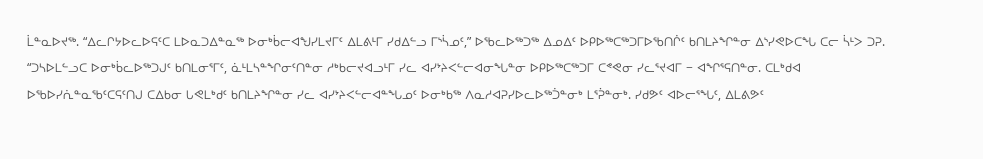ᒫᓐᓇᐅᔪᖅ. “ᐃᓚᒋᔭᐅᓚᐅᕋᑦᑕ ᒪᐅᓇᑐᐃᓐᓇᖅ ᐅᓂᒃᑳᓕᐊᖑᓯᒪᔪᒥᑦ ᐃᒪᕕᒻᒥ ᓯᑯᐃᓪᓗ ᒥᔅᓵᓄᑦ,” ᐅᖃᓚᐅᖅᑐᖅ ᐃᓄᐃᑦ ᐅᑭᐅᖅᑕᖅᑐᒥᐅᖃᑎᒌᑦ ᑲᑎᒪᔨᖏᓐᓂ ᐃᔅᓯᕙᐅᑕᖓ ᑕᓕ ᓵᒻᐳ ᑐᕈ. “ᑐᓴᐅᒪᓪᓗᑕ ᐅᓂᒃᑳᓚᐅᖅᑐᒍᑦ ᑲᑎᒪᓂᕐᒥᑦ, ᓈᒻᒪᓴᓐᖏᓂᑦᑎᓐᓂ ᓱᒃᑲᓕᔪᐊᓗᒻᒥ ᓯᓚ ᐊᓯᔾᔨᐸᓪᓕᐊᓂᖓᓐᓂ ᐅᑭᐅᖅᑕᖅᑐᒥ ᑕᕝᕙᓂ ᓯᓚᕐᔪᐊᒥ − ᐊᖏᕐᕋᑎᓐᓂ. ᑕᒪᒃᑯᐊ ᐅᖃᐅᓯᕇᓐᓇᖃᑦᑕᕋᑦᑎᒍ ᑕᐃᑲᓂ ᒐᕙᒪᒃᑯᑦ ᑲᑎᒪᔨᖏᓐᓂ ᓯᓚ ᐊᓯᔾᔨᐸᓪᓕᐊᓐᖓᓄᑦ ᐅᓂᒃᑲᖅ ᐱᓇᓱᐊᕈᓯᐅᓚᐅᖅᑑᓐᓂᒃ ᒪᕐᕉᓐᓂᒃ. ᓯᑯᕗᑦ ᐊᐅᓕᕐᖓᑦ, ᐃᒪᕕᕗᑦ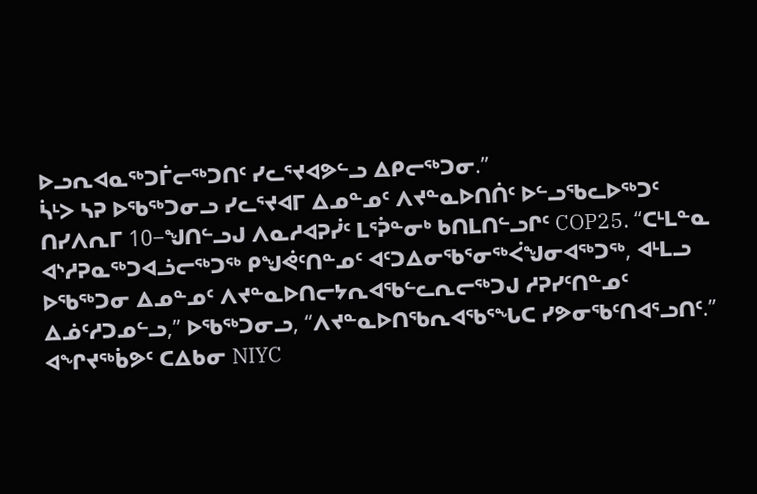ᐅᓗᕆᐊᓇᖅᑐᒦᓕᖅᑐᑎᑦ ᓯᓚᕐᔪᐊᕗᓪᓗ ᐃᑭᓕᖅᑐᓂ.”
ᓵᒻᐳ ᓴᕈ ᐅᖃᖅᑐᓂᓗ ᓯᓚᕐᔪᐊᒥ ᐃᓄᓐᓄᑦ ᐱᔪᓐᓇᐅᑎᑏᑦ ᐅᓪᓗᖃᓚᐅᖅᑐᑦ ᑎᓯᐱᕆᒥ 10−ᖑᑎᓪᓗᒍ ᐱᓇᓱᐊᕈᓰᑦ ᒪᕐᕉᓐᓂᒃ ᑲᑎᒪᑎᓪᓗᒋᑦ COP25. “ᑕᒻᒪᓐᓇ ᐊᔅᓱᕈᓇᖅᑐᐊᓘᓕᖅᑐᖅ ᑭᖑᕚᑦᑎᓐᓄᑦ ᐊᑦᑐᐃᓂᖃᕐᓂᖅᐹᖑᓂᐊᖅᑐᖅ, ᐊᒻᒪᓗ ᐅᖃᖅᑐᓂ ᐃᓄᓐᓄᑦ ᐱᔪᓐᓇᐅᑎᓕᔭᕆᐊᖃᓪᓚᕆᓕᖅᑐᒍ ᓱᕈᓯᑦᑎᓐᓄᑦ ᐃᓅᑦᓱᑐᓄᓪᓗ,” ᐅᖃᖅᑐᓂᓗ, “ᐱᔪᓐᓇᐅᑎᖃᕆᐊᖃᕐᖓᑕ ᓯᕗᓂᖃᑦᑎᐊᕐᓗᑎᑦ.”
ᐊᖏᔪᖅᑳᕗᑦ ᑕᐃᑲᓂ NIYC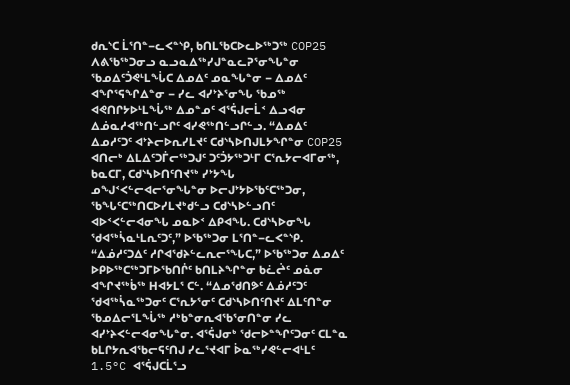ᑯᕆᔅᑕ ᒫᕐᑎᓐ−ᓚᐸᓐᔅᑭ, ᑲᑎᒪᖃᑕᐅᓚᐅᖅᑐᖅ COP25 ᐱᕕᖃᖅᑐᓂᓗ ᓇᓗᓇᐃᖅᓯᒍᓐᓇᓚᕈᕐᓂᖓᓐᓂ ᖃᓄᐃᑦᑑᕙᒻᒪᖔᑕ ᐃᓄᐃᑦ ᓄᓇᖓᓐᓂ − ᐃᓄᐃᑦ ᐊᖏᕐᕋᖏᐃᓐᓂ − ᓯᓚ ᐊᓯᔾᔨᕐᓂᖓ ᖃᓄᖅ ᐊᕙᑎᒋᔭᐅᒻᒪᖔᖅ ᐃᓄᓐᓄᑦ ᐊᕐᕌᒍᓕᒫᑉ ᐃᓗᐊᓂ ᐃᓅᓇᓱᐊᖅᑎᓪᓗᒋᑦ ᐊᓯᕙᖅᑎᓪᓗᒋᓪᓗ. “ᐃᓄᐃᑦ ᐃᓄᓱᑦᑐᑦ ᐊᔾᔨᓕᐅᕆᓯᒪᔪᑦ ᑕᑯᔅᓴᐅᑎᒍᒪᔭᖏᓐᓂ COP25 ᐊᑎᓕᒃ ᐃᒪᐃᑦᑐᒦᓕᖅᑐᒍᑦ ᑐᑦᑑᔭᖅᑐᒻᒥ ᑕᕐᕆᔭᓕᐊᒥᓂᖅ, ᑲᓇᑕᒥ, ᑕᑯᔅᓴᐅᑎᑦᑎᔪᖅ ᓯᔾᔭᖓ ᓄᖑᑉᐸᓪᓕᐊᓕᕐᓂᖓᓐᓂ ᐅᓕᒍᔾᔭᐅᖃᑦᑕᖅᑐᓂ, ᖃᖓᑦᑕᖅᑎᑕᐅᓯᒪᔪᒃᑯᓪᓗ ᑕᑯᔅᓴᐅᓪᓗᑎᑦ ᐊᐅᑉᐸᓪᓕᐊᓂᖓ ᓄᓇᐅᑉ ᐃᑭᐊᖓ. ᑕᑯᔅᓴᐅᓂᖓ ᖁᐊᖅᓵᓇᒻᒪᕆᑦᑐᑦ,” ᐅᖃᖅᑐᓂ ᒪᕐᑎᓐ−ᓚᐸᓐᔅᑭ.
“ᐃᓅᓱᑦᑐᐃᑦ ᓱᒋᐊᖁᔨᓪᓚᕆᓕᕐᖓᑕ,” ᐅᖃᖅᑐᓂ ᐃᓄᐃᑦ ᐅᑭᐅᖅᑕᖅᑐᒥᐅᖃᑎᒌᑦ ᑲᑎᒪᔨᖏᓐᓂ ᑲᓛᖡᑦ ᓄᓈᓂ ᐊᖏᔪᖅᑳᖅ ᕼᐊᔭᒪᕐ ᑕᓪ. “ᐃᓄᖁᑎᕗᑦ ᐃᓅᓱᑦᑐᑦ ᖁᐊᖅᓵᓇᖅᑐᓂᑦ ᑕᕐᕆᔭᕐᓂᑦ ᑕᑯᔅᓴᐅᑎᑦᑎᔪᑦ ᐃᒪᑦᑎᓐᓂ ᖃᓄᐃᓕᕐᒪᖔᖅ ᓱᒃᑲᓐᓂᕆᐊᖃᕐᓂᑎᓐᓂ ᓯᓚ ᐊᓯᔾᔨᐸᓪᓕᐊᓂᖓᓐᓂ. ᐊᕐᕌᒍᓂᒃ ᖁᓕᐅᓐᖏᑦᑐᓂᑦ ᑕᒪᓐᓇ ᑲᒪᒋᔭᕆᐊᖃᓕᕋᑦᑎᒍ ᓯᓚᕐᔪᐊᒥ ᐆᓇᖅᓯᕙᓪᓕᐊᒻᒪᑦ 1.5°C ᐊᕐᕌᒍᑕᒫᕐᓗ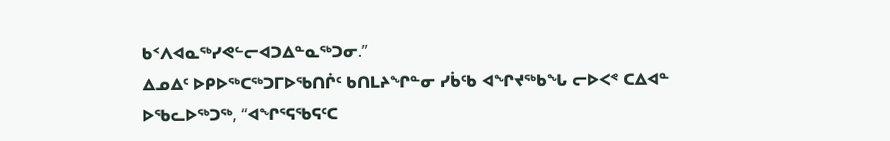ᑲᑉᐱᐊᓇᖅᓯᕙᓪᓕᐊᑐᐃᓐᓇᖅᑐᓂ.”
ᐃᓄᐃᑦ ᐅᑭᐅᖅᑕᖅᑐᒥᐅᖃᑎᒌᑦ ᑲᑎᒪᔨᖏᓐᓂ ᓯᑳᑦᑲ ᐊᖏᔪᖅᑲᖓ ᓕᐅᐸᕝ ᑕᐃᐊᓐ ᐅᖃᓚᐅᖅᑐᖅ, “ᐊᖏᕐᕋᖃᕋᑦᑕ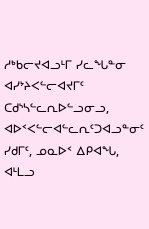ᓱᒃᑲᓕᔪᐊᓗᒻᒥ ᓯᓚᖓᓐᓂ ᐊᓯᔾᔨᐸᓪᓕᐊᔪᒥᑦ ᑕᑯᔅᓴᓪᓚᕆᐅᓪᓗᓂᓗ, ᐊᐅᑉᐸᓪᓕᐊᓪᓚᕆᑦᑐᐊᓗᓐᓂᑦ ᓯᑯᒥᑦ, ᓄᓇᐅᑉ ᐃᑭᐊᖓ, ᐊᒻᒪᓗ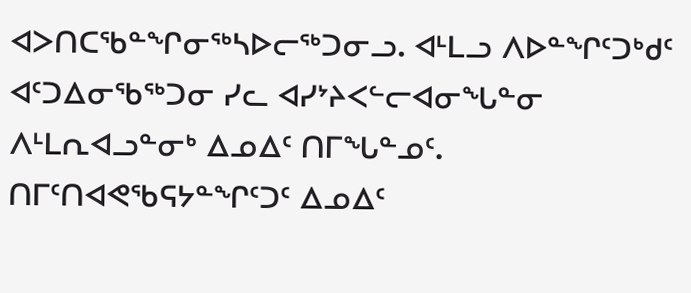ᐊᐳᑎᑕᖃᓐᖏᓂᖅᓴᐅᓕᖅᑐᓂᓗ. ᐊᒻᒪᓗ ᐱᐅᓐᖏᑦᑐᒃᑯᑦ ᐊᑦᑐᐃᓂᖃᖅᑐᓂ ᓯᓚ ᐊᓯᔾᔨᐸᓪᓕᐊᓂᖓᓐᓂ ᐱᒻᒪᕆᐊᓗᓐᓂᒃ ᐃᓄᐃᑦ ᑎᒥᖓᓐᓄᑦ. ᑎᒥᑦᑎᐊᕙᖃᕋᔭᓐᖏᑦᑐᑦ ᐃᓄᐃᑦ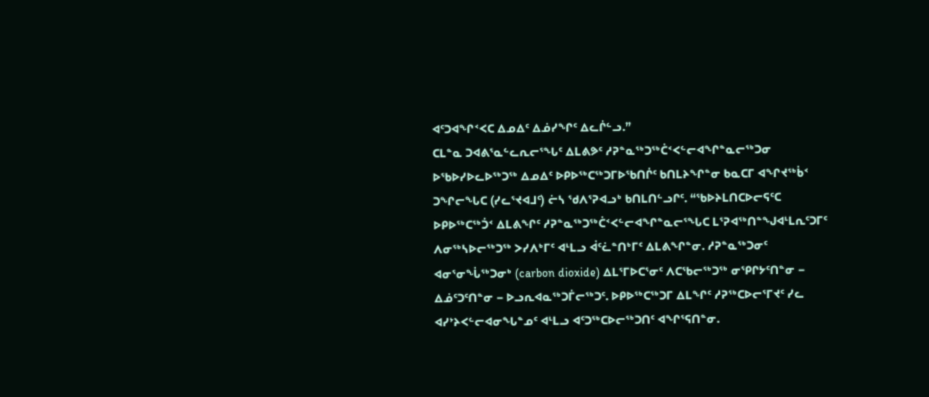ᐊᑦᑐᐊᖏᑉᐸᑕ ᐃᓄᐃᑦ ᐃᓅᓯᖏᑦ ᐃᓚᒌᓪᓗ.”
ᑕᒪᓐᓇ ᑐᐊᕕᕐᓇᓪᓚᕆᓕᕐᖓᑦ ᐃᒪᕕᕗᑦ ᓱᕈᓐᓇᖅᑐᖅᑖᑉᐸᓪᓕᐊᖏᓐᓇᓕᖅᑐᓂ ᐅᖃᐅᓯᐅᓚᐅᖅᑐᖅ ᐃᓄᐃᑦ ᐅᑭᐅᖅᑕᖅᑐᒥᐅᖃᑎᒌᑦ ᑲᑎᒪᔨᖏᓐᓂ ᑲᓇᑕᒥ ᐊᖏᔪᖅᑳᑉ ᑐᖏᓕᖓᑕ (ᓯᓚᕐᔪᐊᒧᑦ) ᓖᓴ ᖁᐱᕐᕈᐊᓗᒃ ᑲᑎᒪᑎᓪᓗᒋᑦ. “ᖃᐅᔨᒪᑎᑕᐅᓕᕋᑦᑕ ᐅᑭᐅᖅᑕᖅᑑᑉ ᐃᒪᕕᖏᑦ ᓱᕈᓐᓇᖅᑐᖅᑖᑉᐸᓪᓕᐊᖏᓐᓇᓕᕐᖓᑕ ᒪᕐᕈᐊᖅᑎᓐᖑᐊᒻᒪᕆᑦᑐᒥᑦ ᐱᓂᖅᓴᐅᓕᖅᑐᖅ ᐳᓯᐱᒃᒥᑦ ᐊᒻᒪᓗ ᐋᑦᓛᓐᑎᒃᒥᑦ ᐃᒪᕕᖏᓐᓂ. ᓱᕈᓐᓇᖅᑐᓂᑦ ᐊᓂᕐᓂᖔᖅᑐᓂᒃ (carbon dioxide) ᐃᒪᕐᒥᐅᑕᕐᓂᑦ ᐱᑕᖃᓕᖅᑐᖅ ᓂᕿᒋᔭᑦᑎᓐᓂ − ᐃᓅᑦᑐᑦᑎᓐᓂ − ᐅᓗᕆᐊᓇᖅᑐᒦᓕᖅᑐᑦ. ᐅᑭᐅᖅᑕᖅᑐᒥ ᐃᒪᖏᑦ ᓱᕈᖅᑕᐅᓕᕐᒥᔪᑦ ᓯᓚ ᐊᓯᔾᔨᐸᓪᓕᐊᓂᖓᓐᓄᑦ ᐊᒻᒪᓗ ᐊᑦᑐᖅᑕᐅᓕᖅᑐᑎᑦ ᐊᖏᕐᕋᑎᓐᓂ.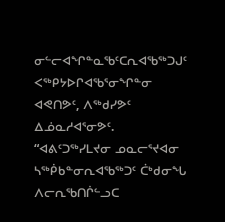ᓂᓪᓕᐊᖏᓐᓇᖃᑦᑕᕆᐊᖃᖅᑐᒍᑦ ᐸᖅᑭᔭᐅᒋᐊᖃᕐᓂᖏᓐᓂ ᐊᕙᑎᕗᑦ, ᐱᖅᑯᓯᕗᑦ ᐃᓅᓇᓱᐊᕐᓂᕗᑦ.
“ᐊᕕᑦᑐᖅᓯᒪᔪᓂ ᓄᓇᓕᕐᔪᐊᓂ ᓴᖅᑮᑲᓐᓂᕆᐊᖃᖅᑐᑦ ᑖᒃᑯᓂᖓ ᐱᓕᕆᖃᑎᒌᓪᓗᑕ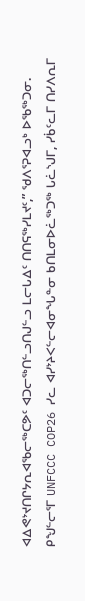ᐊᐃᕙᔾᔪᑎᒋᔭᕆᐊᖃᓕᖅᑕᕗᑦ ᐊᑐᓕᖅᑎᓪᓗᑎᒍᓪᓗ ᒪᓕᒐᐃᑦ ᑎᑎᕋᖅᓯᒪᔪᑦ,” ᖁᐱᕐᕈᐊᓗᒃ ᐅᖃᖅᑐᓂ.
ᑭᖑᓪᓕᕐᒥ UNFCCC COP26 ᓯᓚ ᐊᓯᔾᔨᐸᓪᓕᐊᓂᖓᓐᓂ ᑲᑎᒪᓂᐅᓛᖅᑐᖅ ᒐᓛᔅᒍᒥ, ᓯᑳᑦᓚᒥ ᑎᓯᐱᕆᒥ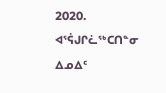2020. ᐊᕐᕌᒍᒋᓛᖅᑕᑎᓐᓂ ᐃᓄᐃᑦ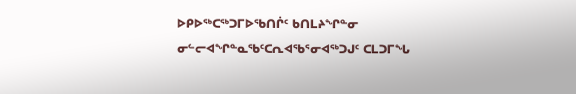ᐅᑭᐅᖅᑕᖅᑐᒥᐅᖃᑎᒌᑦ ᑲᑎᒪᔨᖏᓐᓂ ᓂᓪᓕᐊᖏᓐᓇᖃᑦᑕᕆᐊᖃᕐᓂᐊᖅᑐᒍᑦ ᑕᒪᑐᒥᖓ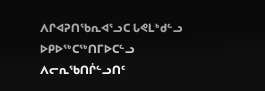ᐱᒋᐊᕈᑎᖃᕆᐊᕐᓗᑕ ᒐᕙᒪᒃᑯᓪᓗ ᐅᑭᐅᖅᑕᖅᑎᒥᐅᑕᓪᓗ ᐱᓕᕆᖃᑎᒌᓪᓗᑎᑦ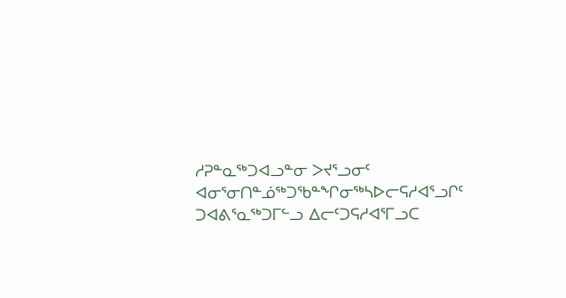ᓱᕈᓐᓇᖅᑐᐊᓗᓐᓂ ᐳᔪᕐᓗᓂᑦ ᐊᓂᕐᓂᑎᓐᓅᖅᑐᖃᓐᖏᓂᖅᓴᐅᓕᕋᓱᐊᕐᓗᒋᑦ ᑐᐊᕕᕐᓇᖅᑐᒥᓪᓗ ᐃᓕᑦᑐᕋᓱᐊᕐᒥᓗᑕ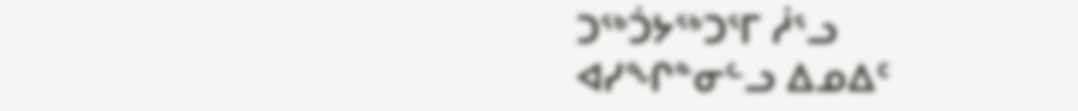ᑐᖅᑑᔭᖅᑐᕐᒥ ᓲᕐᓗ ᐊᓯᖏᓐᓂᓪᓗ ᐃᓄᐃᑦ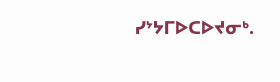ᓯᔾᔭᒥᐅᑕᐅᔪᓂᒃ.